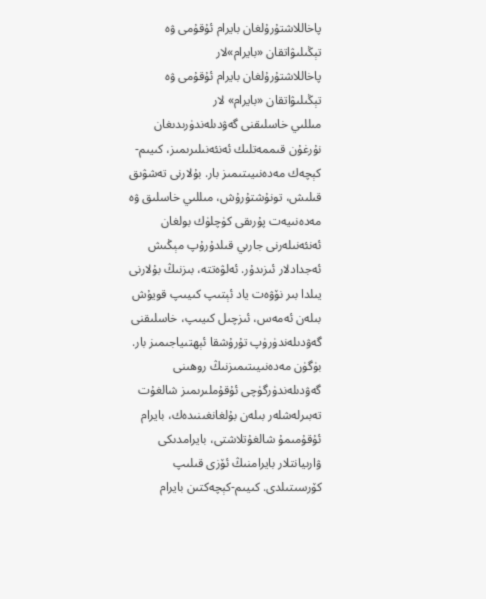پاخاللاشتۇرۇلغان بايرام ئۇقۇمى ۋە تېڭىلىۋاتقان «بايرام»لار
پاخاللاشتۇرۇلغان بايرام ئۇقۇمى ۋە تېڭىلىۋاتقان «بايرام» لار
مىللىي خاسلىقنى گەۋدىلەندۈرىدىغان نۇرغۇن قىممەتلىك ئەنئەنىلىرىمىز، كىيىم-كېچەك مەدەنىيىتىمىز بار. بۇلارنى تەشۋىق قىلىش، تونۇشتۇرۇش، مىللىي خاسلىق ۋە مەدەنىيەت پۇرىقى كۈچلۈك بولغان ئەنئەنىلەرنى جارىي قىلدۇرۇپ مېڭىش ئەجدادلار ئىزىدۇر. ئەلۋەتتە، بىزنىڭ بۇلارنى يىلدا بىر نۆۋەت ياد ئېتىپ كىيىپ قويۇش بىلەن ئەمەس، ئىزچىل كىيىپ، خاسلىقنى گەۋدىلەندۈرۈپ تۇرۇشقا ئېھتىياجىمىز بار. بۈگۈن مەدەنىيىتىمىزنىڭ روھىنى گەۋدىلەندۈرگۈچى ئۇقۇملىرىمىز شالغۇت تەبىرلەشلەر بىلەن بۇلغانغىنىدەك، بايرام ئۇقۇمىمۇ شالغۇتلاشتى، بايرامدىكى ۋارىيانتلار بايرامنىڭ ئۆزى قىلىپ كۆرسىتىلدى. كىيىم-كېچەكتىن بايرام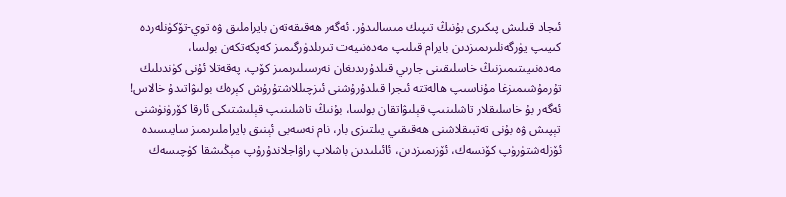ئىجاد قىلىش پىكىرى بۇنىڭ تىپىك مىسالىدۇر. ئەگەر ھەقىقەتەن بايراملىق ۋە توي-تۆكۈنلەردە كىيىپ يۈرگەنلىرىمىزدىن بايرام قىلىپ مەدەنىيەت تىرىلدۈرگىمىز كەپكەتكەن بولسا، مەدەنىيىتىمىزنىڭ خاسلىقىنى جارىي قىلدۇرىدىغان نەرسىلىرىمىز كۆپ. پەقەتلا ئۇنى كۈندىلىك تۇرمۇشىمىزغا مۇناسىپ ھالەتتە ئىجرا قىلدۇرۇشنى ئىزچىللاشتۇرۇش كېرەك بولىۋاتىدۇ خالاس! ئەگەر بۇ خاسلىقلار تاشلىنىپ قېلىۋاتقان بولسا، بۇنىڭ تاشلىنىپ قېلىشتىكى ئارقا كۆرۈنۈشنى تېپىش ۋە بۇنى تەتبىقلاشنى ھەقىقىي يىلتىزى بار، نام نەسەبى ئېنىق بايراملىرىمىز سايىسىدە ئۆزلەشتۈرۈپ كۆنسەك، ئۆزىمىزدىن، ئائىلىدىن باشلاپ راۋاجلاندۇرۇپ مېڭىشقا كۈچىسەك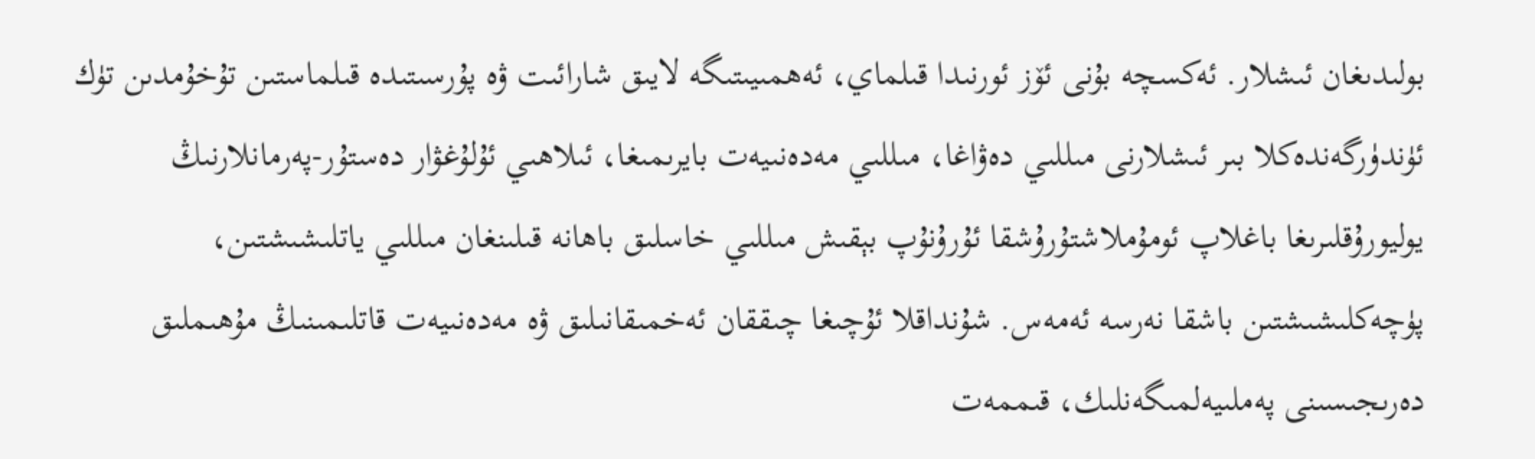بولىدىغان ئىشلار. ئەكسچە بۇنى ئۆز ئورنىدا قىلماي، ئەھمىيىتىگە لايىق شارائىت ۋە پۇرسىتىدە قىلماستىن تۇخۇمدىن تۈك ئۈندۈرگەندەكلا بىر ئىشلارنى مىللىي دەۋاغا، مىللىي مەدەنىيەت بايرىمىغا، ئىلاھىي ئۇلۇغۋار دەستۇر-پەرمانلارنىڭ يوليورۇقلىرىغا باغلاپ ئومۇملاشتۇرۇشقا ئۇرۇنۇپ بېقىش مىللىي خاسلىق باھانە قىلىنغان مىللىي ياتلىشىشتىن، پۈچەكلىشىشتىن باشقا نەرسە ئەمەس. شۇنداقلا ئۇچىغا چىققان ئەخمىقانىلىق ۋە مەدەنىيەت قاتلىمىنىڭ مۇھىملىق دەرىجىسىنى پەملىيەلمىگەنلىك، قىممەت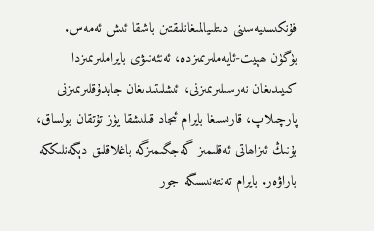فۇنكىسىيەسىنى دىتلىيالمىغانلىقتىن باشقا ئىش ئەمەس.
بۈگۈن ھېيت-ئايەملىرىمىزدە، ئەنئەنىۋى بايراملىرىمىزدا كىيىدىغان نەرسىلىرىمىزنى، ئىشلىتىدىغان جابدۇقلىرىمىزنى پارچىلاپ، قارىسىغا بايرام ئىجاد قىلىشقا يۈز تۇتقان بولساق، بۇنىڭ ئىزاھاتى ئەقلىمىز گەجگىمىزگە باغلاقلىق دېگەنلىككە باراۋەر. بايرام تەنتەنىسىگە جور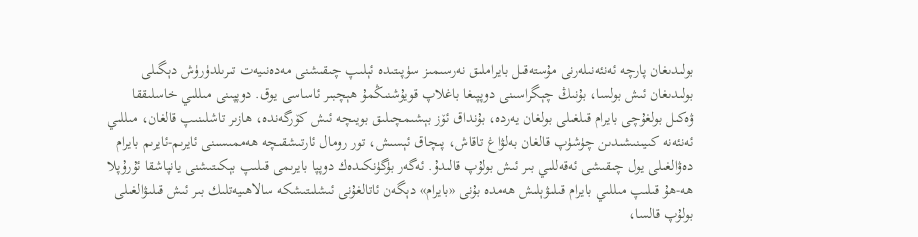بولىدىغان پارچە ئەنئەنىلەرنى مۇستەقىل بايراملىق نەرسىمىز سۈپىتىدە ئېلىپ چىقىشنى مەدەنىيەت تىرىلدۈرۈش دېگىلى بولىدىغان ئىش بولسا، بۇنىڭ چېگراسىنى دوپپىغا باغلاپ قويۇشنىڭمۇ ھېچبىر ئاساسى يوق. دوپپىنى مىللىي خاسلىققا ۋەكىل بولغۇچى بايرام قىلغىلى بولغان يەردە، بۇنداق ئۆز بېشىمچىلىق بويىچە ئىش كۆرگەندە، ھازىر تاشلىنىپ قالغان، مىللىي ئەنئەنە كىيىنىشىدىن چۈشۈپ قالغان بەلۋاغ تاقاش، پىچاق ئېسىش، تور رومال ئارتىشقىچە ھەممىسىنى ئايرىم-ئايرىم بايرام دەۋالغىلى يول چىقىشى ئەقەللىي بىر ئىش بولۇپ قالىدۇ. ئەگەر بۈگۈنكىدەك دوپپا بايرىمى قىلىپ بېكىتىشنى يانپاشقا ئۇرۇپلا ھە-ھۇ قىلىپ مىللىي بايرام قىلىۋېلىش ھەمدە بۇنى «بايرام» دېگەن ئاتالغۇنى ئىشلىتىشكە سالاھىيەتلىك بىر ئىش قىلىۋالغىلى بولۇپ قالسا،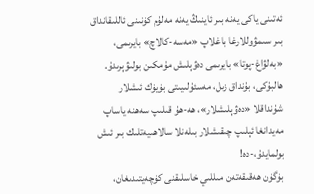ئەتىنى ياكى يەنە بىر ئاينىڭ يەنە مەلۇم كۈنىنى ئاللىقانداق بىر سىمۋوللارغا باغلاپ «مەسە-كالاچ» بايرىمى، «بەلۋاغ-پوتا» بايرىمى دەۋېلىش مۇمكىن بولىۋېرىدۇ. ھالبۇكى، بۇنداق زىل، مەسئۇلىيىتى بۈيۈك ئىشلار شۇنداقلا «دەۋېلىشلار»، ھە-ھۇ قىلىپ سەھنە ياساپ مەيدانغا ئېلىپ چىقىشلار بىلەنلا سالاھىيەتلىك بىر ئىش بولمايدۇ،-دە!
بۈگۈن ھەقىقەتەن مىللىي خاسلىقنى كۈچەيتىدىغان،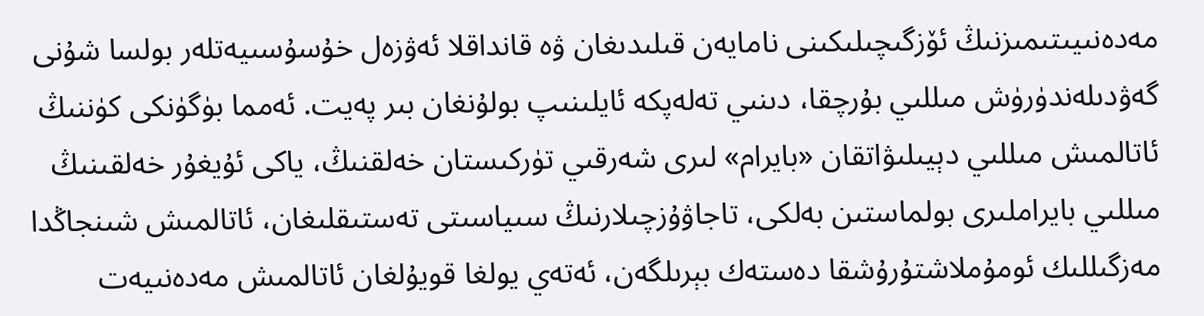مەدەنىيىتىمىزنىڭ ئۆزگىچىلىكىنى نامايەن قىلىدىغان ۋە قانداقلا ئەۋزەل خۇسۇسىيەتلەر بولسا شۇنى گەۋدىلەندۈرۈش مىللىي بۇرچقا، دىنىي تەلەپكە ئايلىنىپ بولۇنغان بىر پەيت. ئەمما بۈگۈنكى كۈننىڭ ئاتالمىش مىللىي دېيىلىۋاتقان «بايرام» لىرى شەرقىي تۈركىستان خەلقنىڭ، ياكى ئۇيغۇر خەلقىنىڭ مىللىي بايراملىرى بولماستىن بەلكى، تاجاۋۇزچىلارنىڭ سىياسىتى تەستىقلىغان، ئاتالمىش شىنجاڭدا مەزگىللىك ئومۇملاشتۇرۇشقا دەستەك بېرىلگەن، ئەتەي يولغا قويۇلغان ئاتالمىش مەدەنىيەت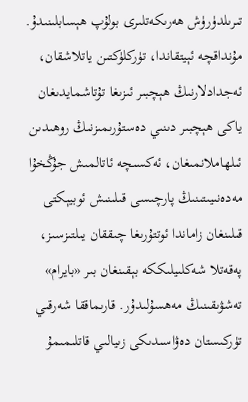تىرىلدۈرۈش ھەرىكەتلىرى بولۇپ ھېسابلىنىدۇ. مۇنداقچە ئېيتقاندا، تۈركلۈكتىن ياتلاشقان، ئەجدادلارنىڭ ھېچبىر ئىزىغا تۇتاشمايدىغان ياكى ھېچبىر دىنىي دەستۇرىمىزنىڭ روھىدىن ئىلھاملانمىغان، ئەكسىچە ئاتالمىش جۇڭخۇا مەدەنىيىتىنىڭ پارچىسى قىلىنىش ئوبيېكتى قىلىنغان زاماندا ئوتتۇرىغا چىققان يىلتىزسىز، پەقەتلا شەكلىيلىككە بېقىنغان بىر «بايرام» تەشۋىقىنىڭ مەھسۇلىدۇر. قارىماققا شەرقىي تۈركىستان دەۋاسىدىكى زىيالىي قاتلىمىمۇ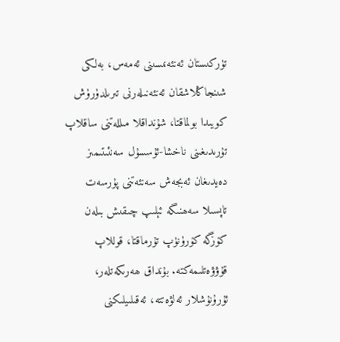تۈركىستان ئەنئەنىسىنى ئەمەس، بەلكى شىنجاڭلاشقان ئەنئەنىلەرنى تىرىلدۈرۈش كويىدا بولماقتا، شۇنداقلا مىللەتنى ساقلاپ تۇرىدىغىنى ناخشا-ئۇسسۇل سەنئىتىمىز دەيدىغان ئەبجەش سەنئەتنى پۇرسەت تاپسىلا سەھنىگە ئېلىپ چىقىش بىلەن كۆزگە كۆرۈنۈپ تۇرماقتا، قوللاپ قۇۋۋەتلىمەكتە. بۇنداق ھەرىكەتلەر، ئۇرۇنۇشلار ئەلۋەتتە، ئەقىلىيلىكنى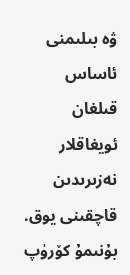ۋە بىلىمنى ئاساس قىلغان ئويغاقلار نەزىرىدىن قاچقىنى يوق. بۇنىمۇ كۆرۈپ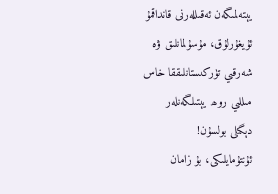يېتەلمىگەن ئەقىللەرنى قانداقمۇ ئۇيغۇرلۇق، مۇسۇلمانلىق ۋە شەرقىي تۈركىستانلىققا خاس مىللىي روھ يېتىلگەنلەر دېگىلى بولسۇن!
ئۇنتۇمايلىكى، بۇ زامان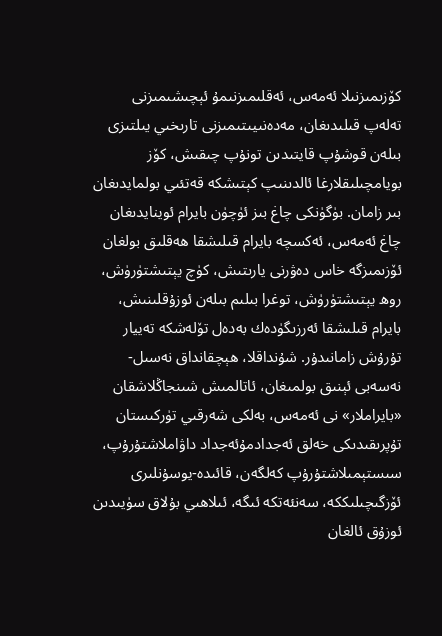كۆزىمىزنىلا ئەمەس، ئەقلىمىزنىمۇ ئېچىشىمىزنى تەلەپ قىلىدىغان، مەدەنىيىتىمىزنى تارىخىي يىلتىزى بىلەن قوشۇپ قايتىدىن تونۇپ چىقىش، كۆز بويامچىلىقلارغا ئالدىنىپ كېتىشكە قەتئىي بولمايدىغان بىر زامان. بۈگۈنكى چاغ بىز ئۈچۈن بايرام ئوينايدىغان چاغ ئەمەس، ئەكسچە بايرام قىلىشقا ھەقلىق بولغان ئۆزىمىزگە خاس دەۋرنى يارىتىش، كۈچ يېتىشتۈرۈش، روھ يېتىشتۈرۈش، توغرا بىلىم بىلەن ئوزۇقلىنىش، بايرام قىلىشقا ئەرزىگۈدەك بەدەل تۆلەشكە تەييار تۇرۇش زامانىدۇر. شۇنداقلا، ھېچقانداق نەسىل-نەسەبى ئېنىق بولمىغان، ئاتالمىش شىنجاڭلاشقان «بايراملار» نى ئەمەس، بەلكى شەرقىي تۈركىستان تۇپرىقىدىكى خەلق ئەجدادمۇئەجداد داۋاملاشتۇرۇپ، سىستېمىلاشتۇرۇپ كەلگەن، قائىدە-يوسۇنلىرى ئۆزگىچىلىككە، سەنئەتكە ئىگە، ئىلاھىي بۇلاق سۈيىدىن ئوزۇق ئالغان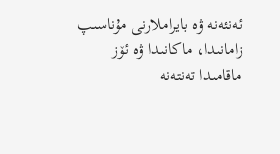ئەنئەنە ۋە بايراملارنى مۇناسىپ زامانىدا، ماكانىدا ۋە ئۆز ماقامىدا تەنتەنە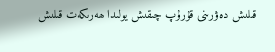قىلىش دەۋرىنى قۇرۇپ چىقىش يولىدا ھەرىكەت قىلىش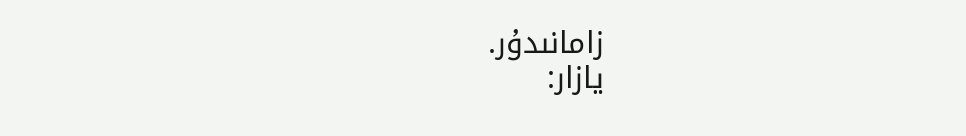زامانىدۇر.
يازار: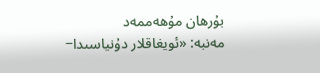بۇرھان مۇھەممەد
مەنبە: «ئويغاقلار دۇنياسىدا−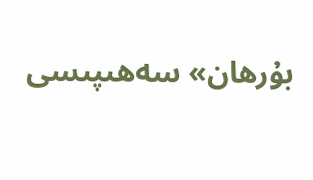بۇرھان» سەھىپىسى